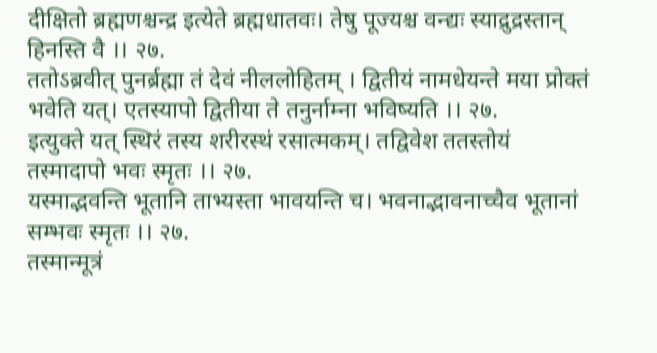दीक्षितो ब्रह्मणश्चन्द्र इत्येते ब्रह्मधातवः। तेषु पूज्यश्च वन्द्यः स्याद्रुद्रस्तान् हिनस्ति वै ।। २७.
ततोऽब्रवीत् पुनर्ब्रह्मा तं देवं नीललोहितम् । द्वितीयं नामधेयन्ते मया प्रोक्तं भवेति यत्। एतस्यापो द्वितीया ते तनुर्नाम्ना भविष्यति ।। २७.
इत्युक्ते यत् स्थिरं तस्य शरीरस्थं रसात्मकम्। तद्विवेश ततस्तोयं तस्मादापो भवः स्मृतः ।। २७.
यस्माद्भवन्ति भूतानि ताभ्यस्ता भावयन्ति च। भवनाद्भावनाच्चैव भूतानां सम्भवः स्मृतः ।। २७.
तस्मान्मूत्रं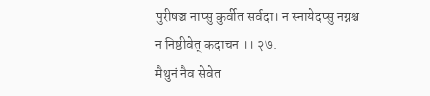पुरीषञ्च नाप्सु कुर्वीत सर्वदा। न स्नायेदप्सु नग्नश्च न निष्ठीवेत् कदाचन ।। २७.
मैथुनं नैव सेवेत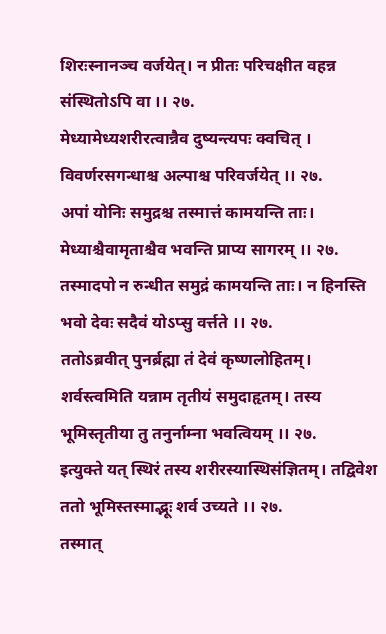शिरःस्नानञ्च वर्जयेत्। न प्रीतः परिचक्षीत वहन्न संस्थितोऽपि वा ।। २७.
मेध्यामेध्यशरीरत्वान्नैव दुष्यन्त्यपः क्वचित् । विवर्णरसगन्धाश्च अल्पाश्च परिवर्जयेत् ।। २७.
अपां योनिः समुद्रश्च तस्मात्तं कामयन्ति ताः। मेध्याश्चैवामृताश्चैव भवन्ति प्राप्य सागरम् ।। २७.
तस्मादपो न रुन्धीत समुद्रं कामयन्ति ताः। न हिनस्ति भवो देवः सदैवं योऽप्सु वर्त्तते ।। २७.
ततोऽब्रवीत् पुनर्ब्रह्मा तं देवं कृष्णलोहितम्। शर्वस्त्वमिति यन्नाम तृतीयं समुदाहृतम्। तस्य भूमिस्तृतीया तु तनुर्नाम्ना भवत्वियम् ।। २७.
इत्युक्ते यत् स्थिरं तस्य शरीरस्यास्थिसंज्ञितम्। तद्विवेश ततो भूमिस्तस्माद्भूः शर्व उच्यते ।। २७.
तस्मात्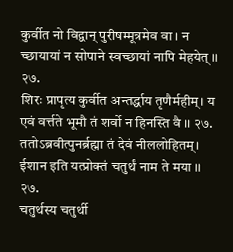कुर्वीत नो विद्वान् पुरीषम्मूत्रमेव वा। न च्छायायां न सोपाने स्वच्छायां नापि मेहयेत् ।। २७.
शिरः प्रापृत्य कुर्वीत अन्तर्द्धाय तृणैर्महीम्। य एवं वर्त्तते भूमौ तं शर्वो न हिनस्ति वै ।। २७.
ततोऽब्रवीत्पुनर्ब्रह्मा तं देवं नीललोहितम्। ईशान इति यत्प्रोक्तं चतुर्थं नाम ते मया ।। २७.
चतुर्थस्य चतुर्थी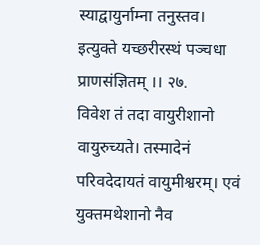स्याद्वायुर्नाम्ना तनुस्तव। इत्युक्ते यच्छरीरस्थं पञ्चधा प्राणसंज्ञितम् ।। २७.
विवेश तं तदा वायुरीशानो वायुरुच्यते। तस्मादेनं परिवदेदायतं वायुमीश्वरम्। एवं युक्तमथेशानो नैव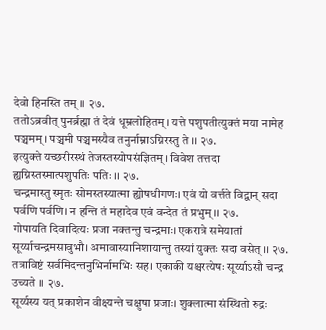देवो हिनस्ति तम् ।। २७.
ततोऽब्रवीत् पुनर्ब्रह्मा तं देवं धूम्रलोहितम्। यत्ते पशुपतीत्युक्तं मया नामेह पञ्चमम्। पञ्चमी पञ्चमस्यैव तनुर्नाम्नाऽग्निरस्तु ते ।। २७.
इत्युक्ते यच्छरीरस्थं तेजस्तस्योपसंज्ञितम्। विवेश तत्तदा ह्यग्निस्तस्मात्पशुपतिः पतिः ।। २७.
चन्द्रमास्तु स्मृतः सोमस्तस्यात्मा ह्योषधीगणः। एवं यो वर्त्तते विद्वान् सदा पर्वणि पर्वणि। न हन्ति तं महादेव एवं वन्देत तं प्रभुम् ।। २७.
गोपायति दिवादित्यः प्रजा नक्तन्तु चन्द्रमाः। एकरात्रे समेयातां सूर्य्याचन्द्रमसावुभौ। अमावास्यानिशायान्तु तस्यां युक्तः सदा वसेत् ।। २७.
तत्राविष्टं सर्वमिदन्तनुभिर्नामभिः सह। एकाकी यश्चरत्येषः सूर्य्याऽसौ चन्द्र उच्यते ।। २७.
सूर्य्यस्य यत् प्रकाशेन वीक्ष्यन्ते चक्षुषा प्रजाः। शुक्लात्मा संस्थितो रुद्रः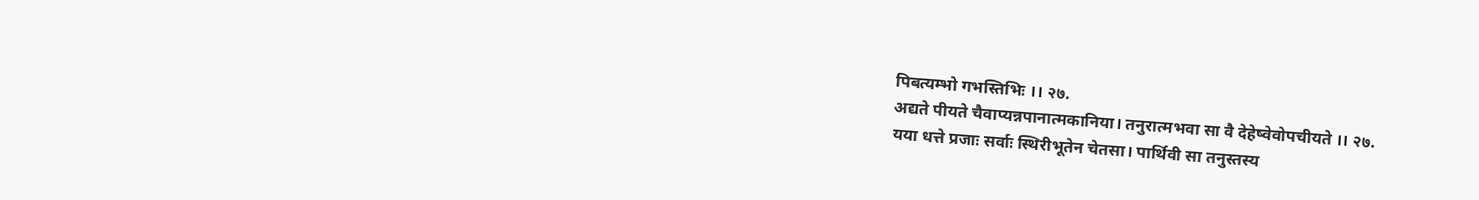पिबत्यम्भो गभस्तिभिः ।। २७.
अद्यते पीयते चैवाप्यन्नपानात्मकानिया। तनुरात्मभवा सा वै देहेष्वेवोपचीयते ।। २७.
यया धत्ते प्रजाः सर्वाः स्थिरीभूतेन चेतसा। पार्थिवी सा तनुस्तस्य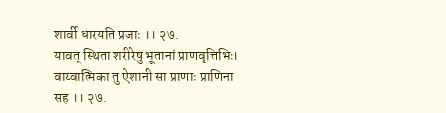शार्वी धारयति प्रजाः ।। २७.
यावत् स्थिता शरीरेषु भूतानां प्राणवृत्तिभिः। वाय्वात्मिका तु ऐशानी सा प्राणाः प्राणिना सह ।। २७.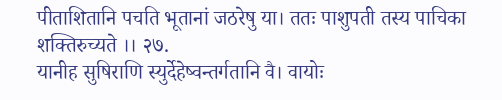पीताशितानि पचति भूतानां जठरेषु या। ततः पाशुपती तस्य पाचिका शक्तिरुच्यते ।। २७.
यानीह सुषिराणि स्युर्देहेष्वन्तर्गतानि वै। वायोः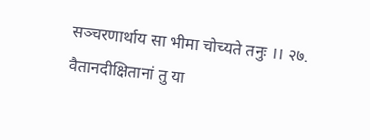सञ्चरणार्थाय सा भीमा चोच्यते तनुः ।। २७.
वैतानदीक्षितानां तु या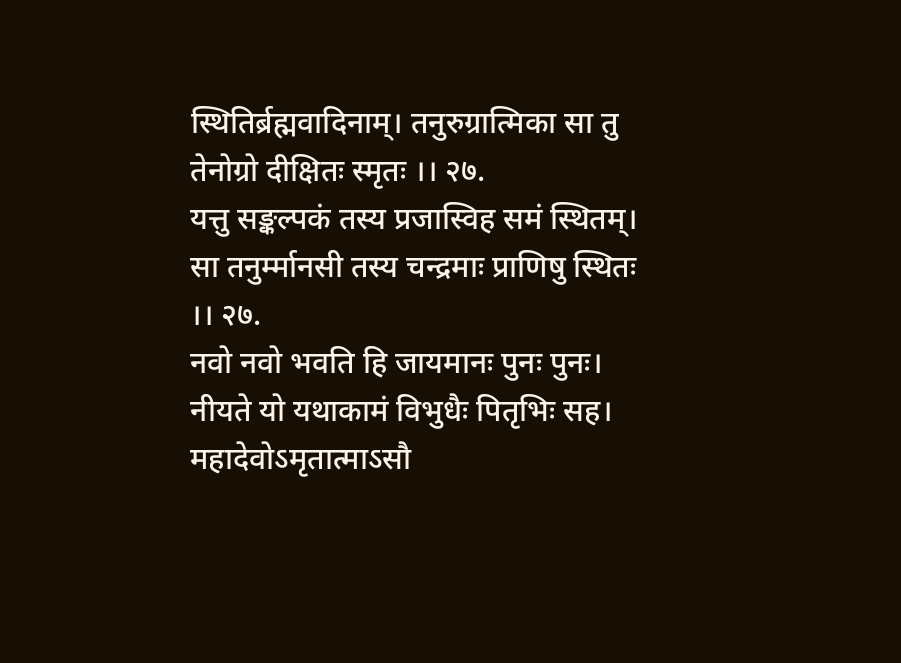स्थितिर्ब्रह्मवादिनाम्। तनुरुग्रात्मिका सा तु तेनोग्रो दीक्षितः स्मृतः ।। २७.
यत्तु सङ्कल्पकं तस्य प्रजास्विह समं स्थितम्। सा तनुर्म्मानसी तस्य चन्द्रमाः प्राणिषु स्थितः ।। २७.
नवो नवो भवति हि जायमानः पुनः पुनः। नीयते यो यथाकामं विभुधैः पितृभिः सह। महादेवोऽमृतात्माऽसौ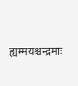ह्यम्मयश्चन्द्रमाः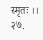स्मृतः ।। २७.